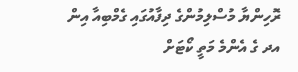ރޮހިންޔާ މުސްލިމުންގެ ދިފާއުގައި ގެމްބިއާ އިން އދ ގެ އެންމެ މަތީ ކޯޓަށް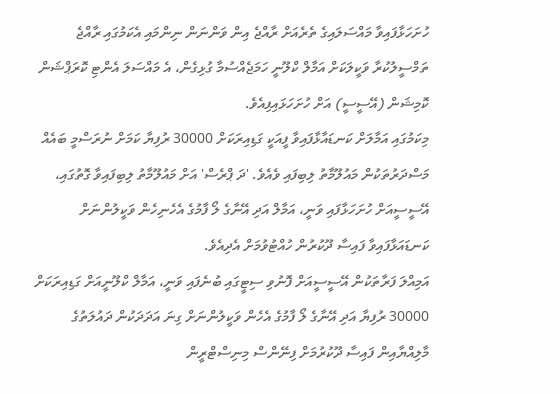ހުށަހަޅާފައިވާ މައްސަލައިގެ ތެރެއަށް ރާއްޖެ އިން ވަންނަން ނިންމައި އެކަމުގައި ރާއްޖެ ތަމްސީލުކުރާ ވަކީލަކަށް އަމާލް ކްލޫނީ ހަމަޖެއްސުމާ ގުޅިގެން، އެ މައްސަލަ އެންޓި ކޮރަޕްޝަން ކޮމިޝަން (އޭސީސީ) އަށް ހުށަހަޅައިފިއެވެ.
މިކަމުގައި އަމާލަށް ކަނޑައާޅާފައިވާ ފީއަކީ ގަޑިއިރަކަށް 30000 ރުފިޔާ ކަމަށް ނުރަސްމީ ބައެއް މަސްދަރުތަކުން މައުލޫމާތު ލިބިފައި ވެއެވެ. 'ދަ ޕްރެސް' އަށް މައުލޫމާތު ލިބިފައިވާ ގޮތުގައި، އޭސީސީއަށް ހުށަހަޅާފައި ވަނީ، އަމާލް އަދި އޭނާގެ ލޯ ފާމުގެ އެހެނިހެން ވަކީލުންނަށް ކަނޑައަޅާފައިވާ ފައިސާ ދޫކުރުން ހުއްޓުވުމަށް އެދިއެވެ.
އަމިއްލަ ފަރާތަކުން އޭސީސީއަށް ފޮނުވި ސިޓީގައި ބުނެފައި ވަނީ، އަމާލް ކްލޫނީއަށް ގަޑިއިރަކަށް 30000 ރުފިޔާ އަދި އޭނާގެ ލޯ ފާމުގެ އެހެން ވަކީލުންނަށް ގިނަ އަދަދަކުން ދައުލަތުގެ މާލިއްޔާއިން ފައިސާ ދޫކުރުމަށް ފިނޭންސް މިނިސްޓްރީން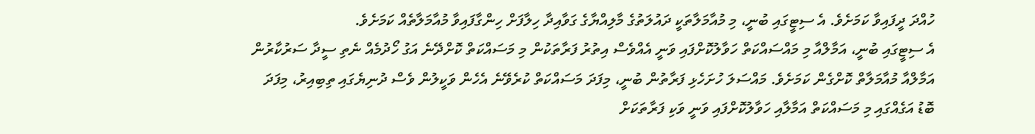ހުއްދަ ދީފައިވާ ކަމަށެވެ. އެ ސިޓީގައި ބުނީ، މި މުއާމަލާތަކީ ދައުލަތުގެ މާލިއްޔާގެ ގަވާއިދާ ހިލާފަށް ހިންގާފައިވާ މުއާމަލާތެއް ކަމަށެވެ.
އެ ސިޓީގައި ބުނީ، އަމާލްއާ މި މައްސައްކަތް ހަވާލުކޮށްފައި ވަނީ އެއްވެސް އިތުރު ފަރާތަކުން މި މަސައްކަތް ކޮށްދޭނެ އަގު ހޯދުމެއް ނެތި ސީދާ ސަރުކާރުން އަމާލްއާ މުއާމަލާތް ކޮށްގެން ކަމަށެވެ. މައްސަލަ ހުށަހެޅި ފަރާތުން ބުނީ، މިފަދަ މަސައްކަތް ކުރެވޭނެ އެހެން ވަކީލުން ވެސް ދުނިޔެގައި ތިބިއިރު، މިފަދަ ބޮޑު އަގެއްގައި މި މަސައްކަތް އަމާލާއި ހަވާލުކޮށްފައި ވަނީ ވަކި ފަރާތަކަށް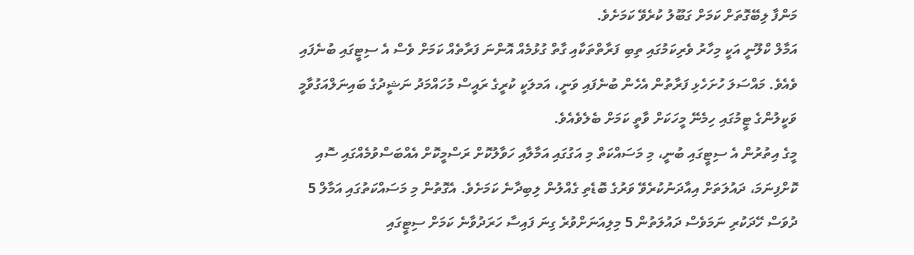މަންފާ ލިބޭގޮތަށް ކަމަށް ގަބޫލު ކުރެވޭ ކަމަށެވެ.
އަމާލް ކްލޫނީ އަކީ މިހާރު ވެރިކަމުގައި ތިބި ފަރާތްތަކާއި ގާތް ގުޅުމެއް އޮންނަ ފަރާތެއް ކަމަށް ވެސް އެ ސިޓީގައި ބުނެފައި ވެއެވެ. މައްސަލަ ހުށަހެޅި ފަރާތުން އެހެން ބުނެފައި ވަނީ، އަމލަކީ ކުރީގެ ރައީސް މުހައްމަދު ނަޝީދުގެ ބައިނަލްއަގުވާމީ ވަކީލުންގެ ޓީމުގައި ހިމެނޭ މީހަކަށް ވާތީ ކަމަށް ބެލެވެއެވެ.
މީގެ އިތުރުން އެ ސިޓީގައި ބުނީ، މި މަސައްކަތް މި އަގުގައި އަމާލާއި ހަވާލުކޮށް ރަސްމީކޮށް އެއްބަސްވުމެއްގައި ސޮއި ކޮށްފިނަމަ، ދައުލަތަށް އިއާދަނުކުރެވޭ ވަރުގެ ބޮޑެތި ގެއްލުން ލިބިދާނެ ކަމަށެވެ. އެގޮތުން މި މަސައްކަތުގައި އަމާލް 5 ދުވަސް ހޭދަކުރި ނަމަވެސް ދައުލަތުން 5 މިލިއަނަށްވުރެ ގިނަ ފައިސާ ހަރަދުވާނެ ކަމަށް ސިޓީގައި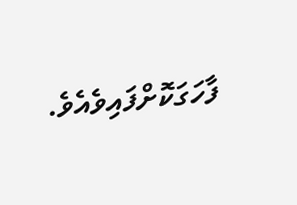ފާހަގަކޮށްފައިވެއެވެ.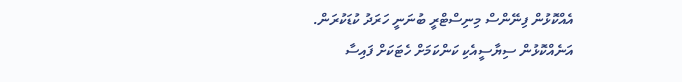އެއްކޮޅުން ފިނޭންސް މިނިސްޓްރީ ބުނަނީ ހަރަދު ކުޑަކުރަން. އަނެއްކޮޅުން ސިޔާސީއެކި ކަންކަމަށް ހެޓަކަށް ފައިސާ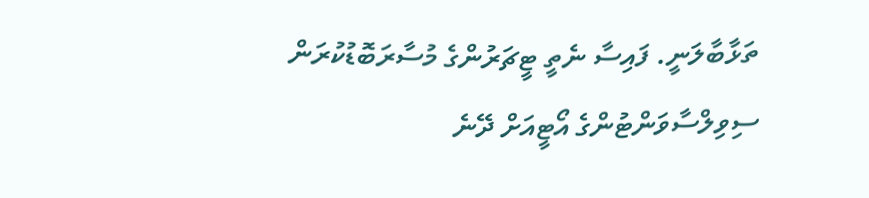ތަޅާބާލަނީ. ފައިސާ ނެތީ ޓީޗަރުންގެ މުސާރަބޮޑުކުރަން ސިވިލްސާވަންޓުންގެ އޯޓީއަށް ދޭނެ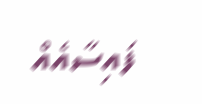ފައިސާއެއް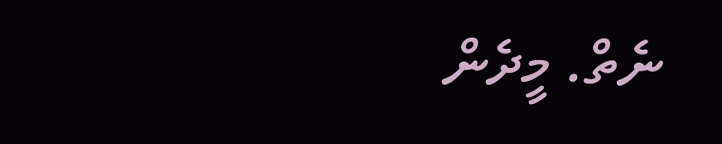ނެތް. މީދެން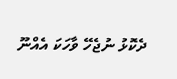ދެކޮޅު ނުޖެހޭ ވާހަކަ އެއްނޫ